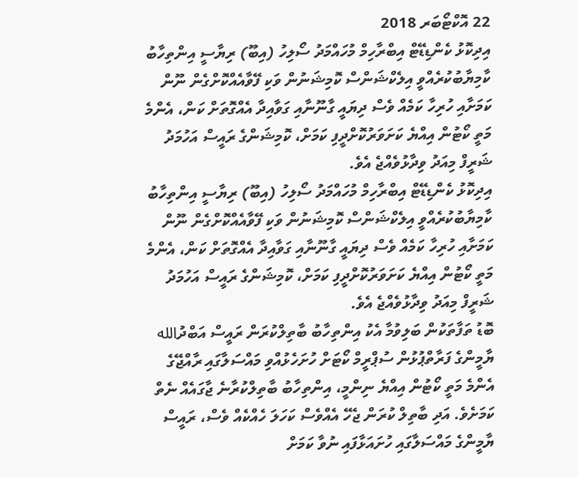22 އޮކްޓޯބަރ 2018
އިދިކޮޅު ކެންޑިޑޭޓް އިބްރާހިމް މުހައްމަދު ސޯލިހު (އިބޫ) ރިޔާސީ އިންތިހާބު ކާމިޔާބުކުރެއްވީ އިލެކްޝަންސް ކޮމިޝަނުން ވަކި ފޭވާއެއްކޮށްގެން ނޫން ކަމަށާއި ހުރިހާ ކަމެއް ވެސް ދިޔައީ ގާނޫނާއި ގަވާއިދާ އެއްގޮތަށް ކަން، އެންމެ މަތީ ކޯޓުން އިއްޔެ ކަށަވަރުކޮށްދީފި ކަމަށް، ކޮމިޝަންގެ ރައީސް އަހުމަދު ޝަރީފް މިއަދު ވިދާޅުވެއްޖެ އެވެ.
އިދިކޮޅު ކެންޑިޑޭޓް އިބްރާހިމް މުހައްމަދު ސޯލިހު (އިބޫ) ރިޔާސީ އިންތިހާބު ކާމިޔާބުކުރެއްވީ އިލެކްޝަންސް ކޮމިޝަނުން ވަކި ފޭވާއެއްކޮށްގެން ނޫން ކަމަށާއި ހުރިހާ ކަމެއް ވެސް ދިޔައީ ގާނޫނާއި ގަވާއިދާ އެއްގޮތަށް ކަން، އެންމެ މަތީ ކޯޓުން އިއްޔެ ކަށަވަރުކޮށްދީފި ކަމަށް، ކޮމިޝަންގެ ރައީސް އަހުމަދު ޝަރީފް މިއަދު ވިދާޅުވެއްޖެ އެވެ.
ބޮޑު ތަފާތަކުން ބަލިވުމާ އެކު އިންތިހާބު ބާތިލްކުރަން ރައީސް އަބްދުالله ޔާމީންގެ ފަރާތްޕުޅުން ސުޕްރީމް ކޯޓަށް ހުށަހެޅުއްވި މައްސަލާގައި ރާއްޖޭގެ އެންމެ މަތީ ކޯޓުން އިއްޔެ ނިންމީ، އިންތިހާބު ބާތިލްކުރާނެ ޖާގައެއް ނެތް ކަމަށެވެ. އަދި ބާތިލް ކުރަން ޖެހޭ އެއްވެސް ކަހަލަ ހެއްކެއް ވެސް، ރައީސް ޔާމީންގެ މައްސަލާގައި ހުށައަޅާފައި ނުވާ ކަމަށް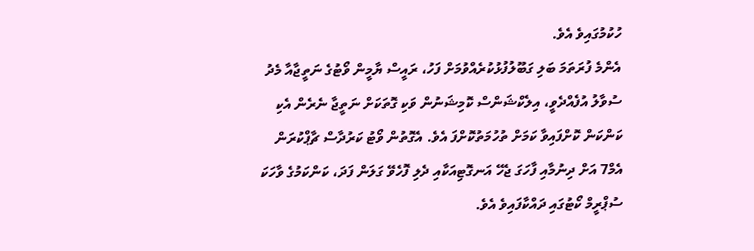ހުކުމުގައިވެ އެވެ.
އެންމެ ފުރަތަމަ ބަލި ގަބޫލުފުޅުކުރެއްވުމަށް ފަހު، ރައީސް ޔާމީން ވޯޓުގެ ނަތީޖާއާ މެދު ސުވާލު އުފެއްދެވީ، އިލެކްޝަންސް ކޮމިޝަނުން ވަކި ގޮތަކަށް ނަތީޖާ ނެރެން އެކި ކަންކަން ކޮށްފައިވާ ކަމަށް ތުހުމަތުކޮށްފަ އެވެ. އެގޮތުން ވޯޓު ކަރުދާސް ޗާޕްކުރަން އެމް7 އަށް ދިނުމާއި ފާހަގަ ޖެހޭ އަނގޮޓިއަކާއި ދެލި ފޮހެވޭ ގަލަން ފަދަ، ކަންކަމުގެ ވާހަކަ ސުޕްރީމް ކޯޓުގައި ދައްކާފައިވެ އެވެ.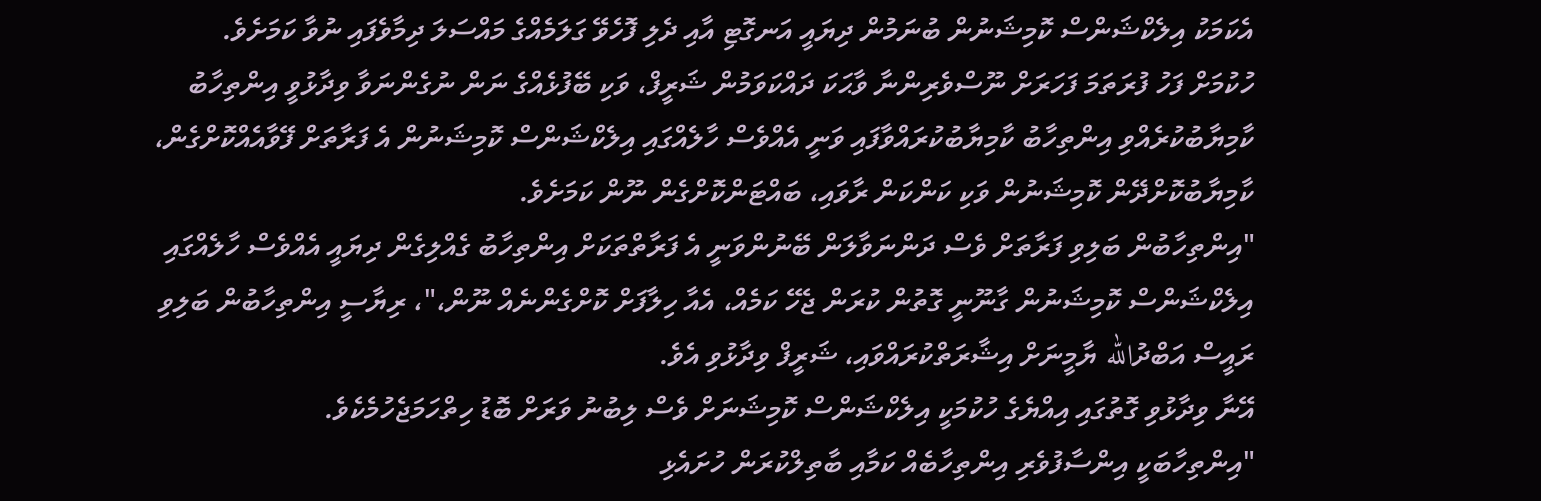އެކަމަކު އިލެކްޝަންސް ކޮމިޝަނުން ބުނަމުން ދިޔައީ އަނގޮޓި އާއި ދެލި ފޮހެވޭ ގަލަމެއްގެ މައްސަލަ ދިމާވެފައި ނުވާ ކަމަށެވެ.
ހުކުމަށް ފަހު ފުރަތަމަ ފަހަރަށް ނޫސްވެރިންނާ ވާޙަކަ ދައްކަވަމުން ޝަރީފް، ވަކި ބޭފުޅެއްގެ ނަން ނުގެންނަވާ ވިދާޅުވީ އިންތިހާބު ކާމިޔާބުކުރެއްވި އިންތިހާބު ކާމިޔާބުކުރައްވާފައި ވަނީ އެއްވެސް ހާލެއްގައި އިލެކްޝަންސް ކޮމިޝަނުން އެ ފަރާތަށް ފޭވާއެއްކޮށްގެން، ކާމިޔާބުކޮށްދޭން ކޮމިޝަނުން ވަކި ކަންކަން ރާވައި، ބައްޓަންކޮށްގެން ނޫން ކަމަށެވެ.
"އިންތިހާބުން ބަލިވި ފަރާތަށް ވެސް ދަންނަވާލަން ބޭނުންވަނީ އެ ފަރާތްތަކަށް އިންތިހާބު ގެއްލިގެން ދިޔައީ އެއްވެސް ހާލެއްގައި އިލެކްޝަންސް ކޮމިޝަނުން ގާނޫނީ ގޮތުން ކުރަން ޖެހޭ ކަމެއް، އެއާ ހިލާފަށް ކޮށްގެންނެއް ނޫން،"، ރިޔާސީ އިންތިހާބުން ބަލިވި ރައީސް އަބްދުالله ޔާމީނަށް އިޝާރަތްކުރައްވައި، ޝަރީފް ވިދާޅުވި އެވެ.
އޭނާ ވިދާޅުވި ގޮތުގައި އިއްޔެގެ ހުކުމަކީ އިލެކްޝަންސް ކޮމިޝަނަށް ވެސް ލިބުނު ވަރަށް ބޮޑު ހިތްހަމަޖެހުމެކެވެ.
"އިންތިހާބަކީ އިންސާފުވެރި އިންތިހާބެއް ކަމާއި ބާތިލްކުރަން ހުށައެޅި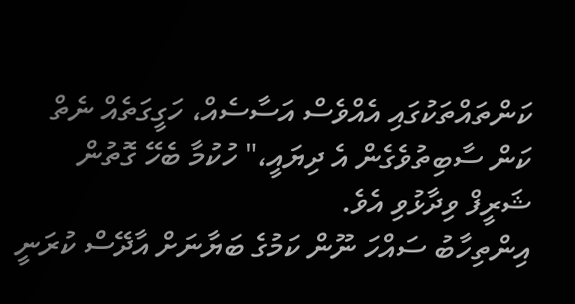ކަންތައްތަކުގައި އެއްވެސް އަސާސެއް، ހަގީގަތެއް ނެތް ކަން ސާބިތުވެގެން އެ ދިޔައީ،" ހުކުމާ ބެހޭ ގޮތުން ޝަރީފް ވިދާޅުވި އެވެ.
އިންތިހާބު ސައްހަ ނޫން ކަމުގެ ބަޔާނަށް އާދޭސް ކުރަނީ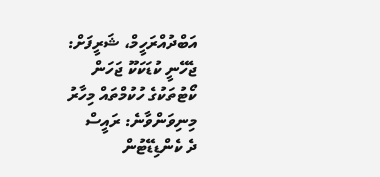އަބްދުއްރަހީމް، ޝަރީފަށް: ޖެހޭނީ ކުޑަކަކޫ ޖަހަން
ކޯޓުތަކުގެ ހުކުމްތައް މިހާރު މިނިވަންވާނެ: ރައީސް
ދެ ކެންޑިޑޭޓުން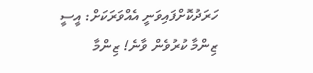ހަރަދުކޮށްފައިވަނީ އެއްވަރަކަށް: އީސީ
ޒިންމާ ކުރުވެން ވާނެ! ޒިންމާ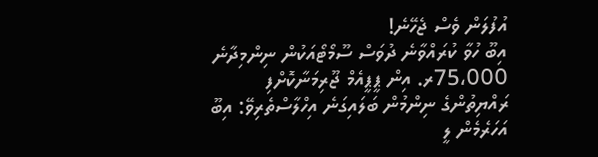އުފުލަން ވެސް ޖެހޭނެ!
އިބޫ ހުވާ ކުރައްވާނެ ދުވަސް ސޫމޯޓޯއަކުން ނިންމިދާނެ
75،000ރ. އިން ޕީޕީއެމް ޖޫރިމަނާކޮށްފި
ރައްޔިތުންގެ ނިންމުން ބަލައިގަނެ އިހްލާސްތެރިވޭ: އިބޫ
އަހަރެމެން ލީ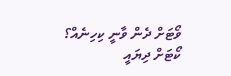ވޯޓަށް ދެން ވާނީ ކިހިނެއް؟
ކޯޓަށް ދިޔައީ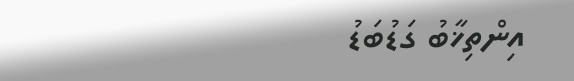އިންތިޚާބު ގަޑުބަޑު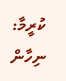ކުރީމާ: ނިހާން